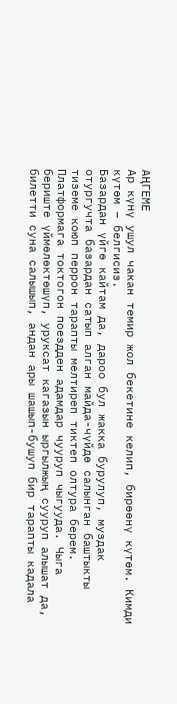АҢГЕМЕ
Ар күнү ушул чакан темир жол бекетине келип, бирөөнү күтөм. Кимди күтөм – белгисиз.
Базардан үйгө кайтам да, дароо бул жакка бурулуп, муздак отургучта базардан сатып алган майда-чүйдө салынган баштыкты тиземе коюп перрон тарапты мелтиреп тиктеп олтура берем. Платформага токтогон поездден адамдар чууруп чыгууда. Чыга бериште үймөлөктөшүп, уруксат кагазын ыргылжың сууруп алышат да, билетти суна салышып, андан ары шашып-бушуп бир тарапты кадала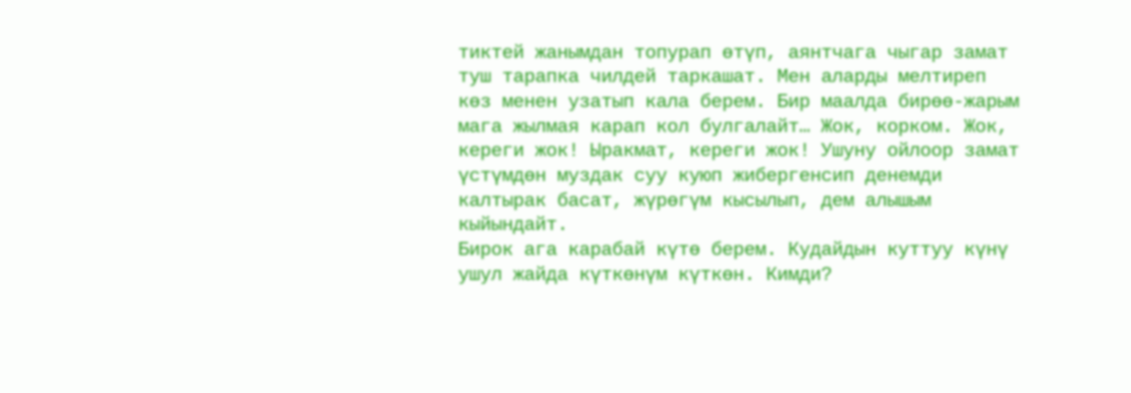тиктей жанымдан топурап өтүп, аянтчага чыгар замат туш тарапка чилдей таркашат. Мен аларды мелтиреп көз менен узатып кала берем. Бир маалда бирөө-жарым мага жылмая карап кол булгалайт… Жок, корком. Жок, кереги жок! Ыракмат, кереги жок! Ушуну ойлоор замат үстүмдөн муздак суу куюп жибергенсип денемди калтырак басат, жүрөгүм кысылып, дем алышым кыйындайт.
Бирок ага карабай күтө берем. Кудайдын куттуу күнү ушул жайда күткөнүм күткөн. Кимди?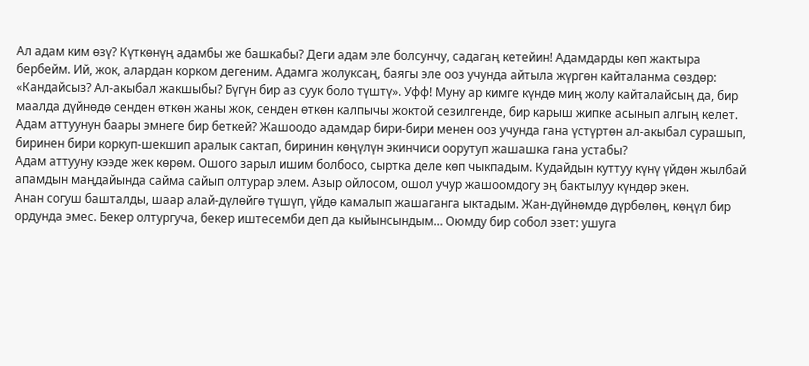Ал адам ким өзү? Күткөнүң адамбы же башкабы? Деги адам эле болсунчу, садагаң кетейин! Адамдарды көп жактыра бербейм. Ий, жок, алардан корком дегеним. Адамга жолуксаң, баягы эле ооз учунда айтыла жүргөн кайталанма сөздөр: «Кандайсыз? Ал-акыбал жакшыбы? Бүгүн бир аз суук боло түштү». Уфф! Муну ар кимге күндө миң жолу кайталайсың да, бир маалда дүйнөдө сенден өткөн жаны жок, сенден өткөн калпычы жоктой сезилгенде, бир карыш жипке асынып алгың келет.
Адам аттуунун баары эмнеге бир беткей? Жашоодо адамдар бири-бири менен ооз учунда гана үстүртөн ал-акыбал сурашып, биринен бири коркуп-шекшип аралык сактап, биринин көңүлүн экинчиси оорутуп жашашка гана устабы?
Адам аттууну кээде жек көрөм. Ошого зарыл ишим болбосо, сыртка деле көп чыкпадым. Кудайдын куттуу күнү үйдөн жылбай апамдын маңдайында сайма сайып олтурар элем. Азыр ойлосом, ошол учур жашоомдогу эң бактылуу күндөр экен.
Анан согуш башталды, шаар алай-дүлөйгө түшүп, үйдө камалып жашаганга ыктадым. Жан-дүйнөмдө дүрбөлөң, көңүл бир ордунда эмес. Бекер олтургуча, бекер иштесемби деп да кыйынсындым… Оюмду бир собол эзет: ушуга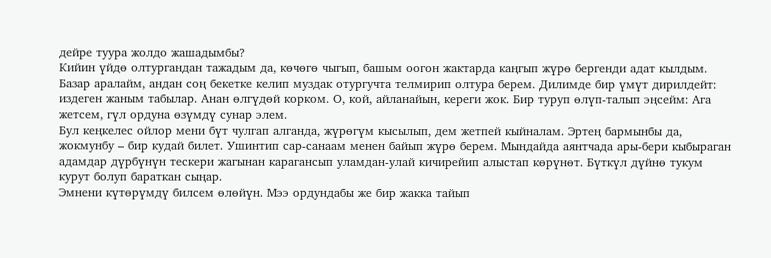дейре туура жолдо жашадымбы?
Кийин үйдө олтургандан тажадым да, көчөгө чыгып, башым оогон жактарда каңгып жүрө бергенди адат кылдым. Базар аралайм, андан соң бекетке келип муздак отургучта телмирип олтура берем. Дилимде бир үмүт дирилдейт: издеген жаным табылар. Анан өлгүдөй корком. О, кой, айланайын, кереги жок. Бир туруп өлүп-талып эңсейм: Ага жетсем, гүл ордуна өзүмдү сунар элем.
Бул кеңкелес ойлор мени бүт чулгап алганда, жүрөгүм кысылып, дем жетпей кыйналам. Эртең бармынбы да, жокмунбу – бир кудай билет. Ушинтип сар-санаам менен байып жүрө берем. Мындайда аянтчада ары-бери кыбыраган адамдар дүрбүнүн тескери жагынан карагансып уламдан-улай кичирейип алыстап көрүнөт. Бүткүл дүйнө тукум курут болуп бараткан сыңар.
Эмнени күтөрүмдү билсем өлөйүн. Мээ ордундабы же бир жакка тайып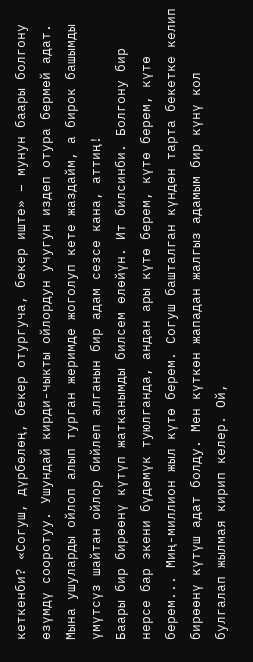кеткенби? «Согуш, дүрбөлөң, бекер отургуча, бекер иште» – мунун баары болгону өзүмдү сооротуу. Ушундай кирди-чыкты ойлордун учугун издеп отура бермей адат.
Мына ушуларды ойлоп алып турган жеримде жоголуп кете жаздайм, а бирок башымды үмүтсүз шайтан ойлор бийлеп алганын бир адам сезсе кана, аттиң!
Баары бир бирөөнү күтүп жатканымды билсем өлөйүн. Ит билсинби. Болгону бир нерсе бар экени бүдөмүк туюлганда, андан ары күтө берем, күтө берем, күтө берем... Миң-миллион жыл күтө берем. Согуш башталган күндөн тарта бекетке келип бирөөнү күтүш адат болду. Мен күткөн жападан жалгыз адамым бир күнү кол булгалап жылмая кирип келер. Ой,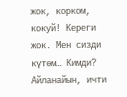жок, корком, кокуй! Кереги жок. Мен сизди күтөм… Кимди? Айланайын, ичти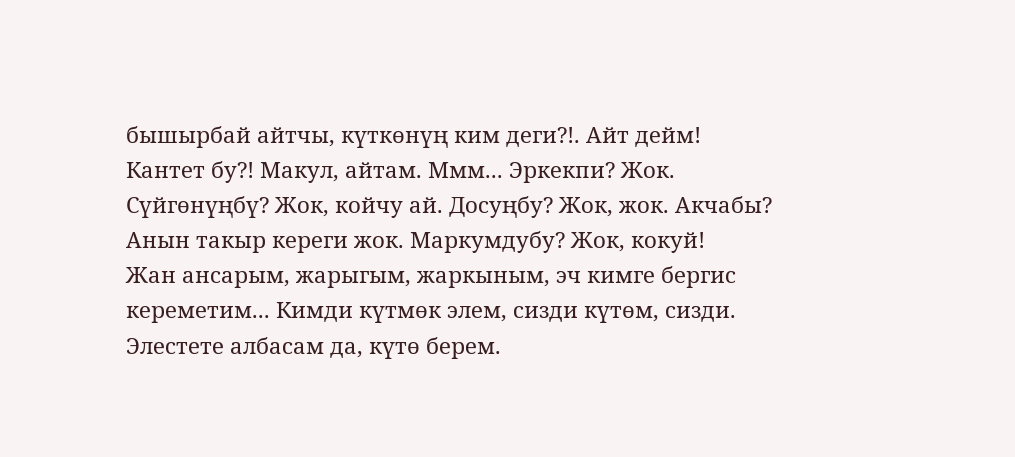бышырбай айтчы, күткөнүң ким деги?!. Айт дейм! Кантет бу?! Макул, айтам. Ммм... Эркекпи? Жок. Сүйгөнүңбү? Жок, койчу ай. Досуңбу? Жок, жок. Акчабы? Анын такыр кереги жок. Маркумдубу? Жок, кокуй!
Жан ансарым, жарыгым, жаркыным, эч кимге бергис кереметим... Кимди күтмөк элем, сизди күтөм, сизди. Элестете албасам да, күтө берем.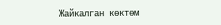Жайкалган көктөм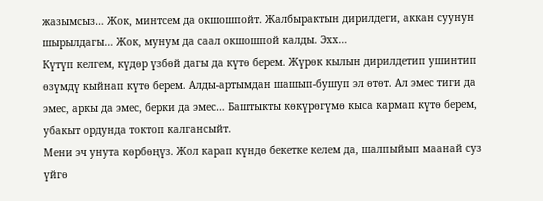жазымсыз… Жок, минтсем да окшошпойт. Жалбырактын дирилдеги, аккан суунун шырылдагы… Жок, мунум да саал окшошпой калды. Эхх…
Күтүп келгем, күдөр үзбөй дагы да күтө берем. Жүрөк кылын дирилдетип ушинтип өзүмдү кыйнап күтө берем. Алды-артымдан шашып-бушуп эл өтөт. Ал эмес тиги да эмес, аркы да эмес, берки да эмес… Баштыкты көкүрөгүмө кыса кармап күтө берем, убакыт ордунда токтоп калгансыйт.
Мени эч унута көрбөңүз. Жол карап күндө бекетке келем да, шалпыйып маанай суз үйгө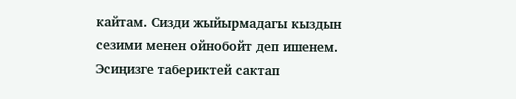кайтам. Сизди жыйырмадагы кыздын сезими менен ойнобойт деп ишенем. Эсиңизге табериктей сактап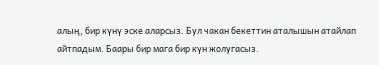алың, бир күнү эске аларсыз. Бул чакан бекеттин аталышын атайлап айтпадым. Баары бир мага бир күн жолугасыз.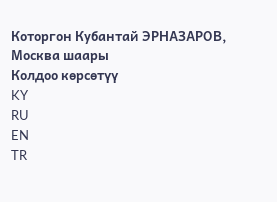Которгон Кубантай ЭРНАЗАРОВ, Москва шаары
Колдоо көрсөтүү
KY
RU
EN
TR